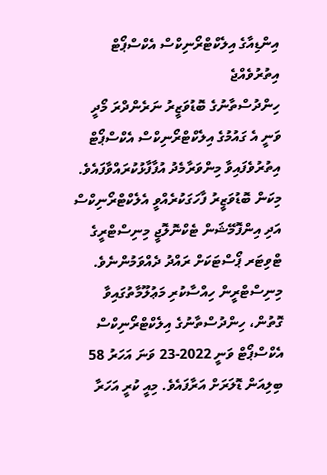އިންޑިއާގެ އިލެކްޓްރޯނިކްސް އެކްސްޕޯޓް އިތުރުވެއްޖެ
ހިންދުސްތާނުގެ ބޮޑުވަޒީރު ނަރެންދްރަ މޯދީ ވަނީ އެ ގައުމުގެ އިލެކްޓްރޯނިކްސް އެކްސްޕޯޓް އިތުރުވެފައިވާ މިންވަރާމެދު އުފާފާޅުކުރައްވާފައެވެ. މިކަން ބޮޑުވަޒީރު ފާހަގަކުރެއްވީ އެލެކްޓްރޯނިކްސް އަދި އިންފޮމޭޝަން ޓެކްނޮލޮޖީ މިނިސްޓްރީގެ ޓްވިޓަރ ޕޯސްޓަކަށް ރައްދު ދެއްވަމުންނެވެ.
މިނިސްޓްރީން ހިއްސާކުރި މަޢުލޫމާތުގައިވާ ގޮތުން، ހިންދުސްތާނުގެ އިލެކްޓްރޯނިކްސް އެކްސްޕޯޓް ވަނީ 2022-23 ވަނަ އަހަރު 58 ބިލިއަން ޑޮލަރަށް އަރާފައެވެ. މިއީ ކުރީ އަހަރާ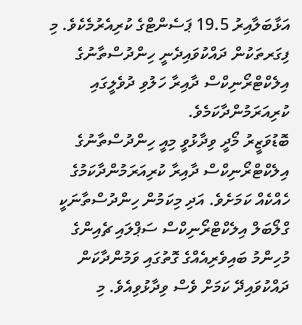އަޅާބަލާއިރު 19.5 ޕަސެންޓްގެ ކުރިއެރުމެކެވެ. މި ފިގަރތަކުން ދައްކުވައިދެނީ ހިންދުސްތާނުގެ އިލެކްޓްރޯނިކްސް ދާއިރާ ހަލުވި ދުވެލީގައި ކުރިއަރަމުންދާކަމެވެ.
ބޮޑުވަޒީރު މޯދީ ވިދާޅުވީ މިއީ ހިންދުސްތާނުގެ އިލެކްޓްރޯނިކްސް ދާއިރާ ކުރިއަރަމުންދާކަމުގެ ހެއްކެއް ކަމަށެވެ. އަދި މިކަމުން ހިންދުސްތާނަކީ ގްލޯބަލް އިލެކްޓްރޯނިކްސް ސަޕްލައި ޗެއިންގެ މުހިންމު ބައިވެރިއެއްގެ ގޮތުގައި ވަމުންދާކަން ދައްކުވައިދޭ ކަމަށް ވެސް ވިދާޅުވިއެވެ. މި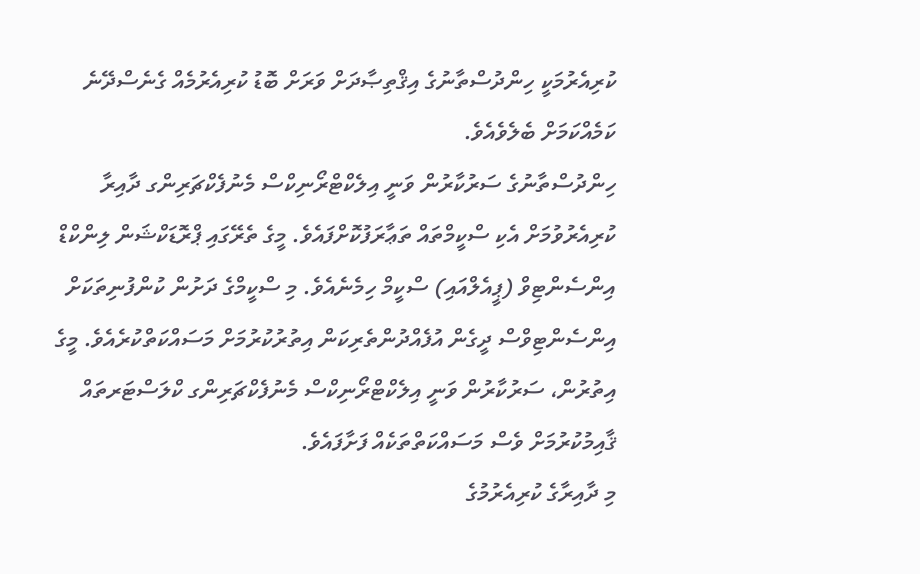ކުރިއެރުމަކީ ހިންދުސްތާނުގެ އިޤްތިޞާދަށް ވަރަށް ބޮޑު ކުރިއެރުމެއް ގެނެސްދޭނެ ކަމެއްކަމަށް ބެލެވެއެވެ.
ހިންދުސްތާނުގެ ސަރުކާރުން ވަނީ އިލެކްޓްރޯނިކްސް މެނުފެކްޗަރިންގ ދާއިރާ ކުރިއެރުވުމަށް އެކި ސްކީމްތައް ތަޢާރަފުކޮށްފައެވެ. މީގެ ތެރޭގައި ޕްރޮޑަކްޝަން ލިންކްޑް އިންސެންޓިވް (ޕީއެލްއައި) ސްކީމް ހިމެނެއެވެ. މި ސްކީމްގެ ދަށުން ކުންފުނިތަކަށް އިންސެންޓިވްސް ދީގެން އުފެއްދުންތެރިކަން އިތުރުކުރުމަށް މަސައްކަތްކުރެއެވެ. މީގެ އިތުރުން، ސަރުކާރުން ވަނީ އިލެކްޓްރޯނިކްސް މެނުފެކްޗަރިންގ ކްލަސްޓަރތައް ޤާއިމުކުރުމަށް ވެސް މަސައްކަތްތަކެއް ފަށާފައެވެ.
މި ދާއިރާގެ ކުރިއެރުމުގެ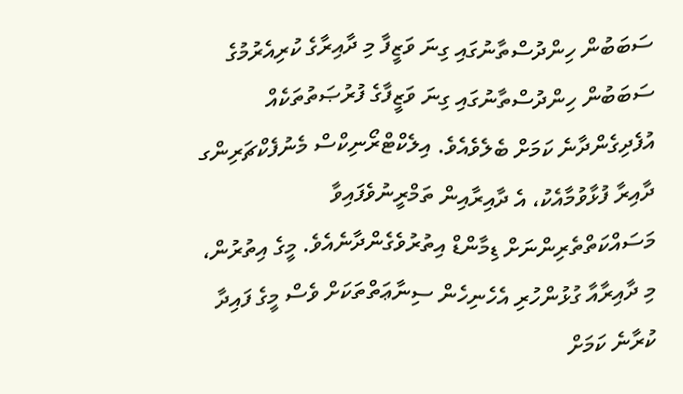ސަބަބުން ހިންދުސްތާނުގައި ގިނަ ވަޒީފާ މި ދާއިރާގެ ކުރިއެރުމުގެ ސަބަބުން ހިންދުސްތާނުގައި ގިނަ ވަޒީފާގެ ފުރުޞަތުތަކެއް އުފެދިގެންދާނެ ކަމަށް ބެލެވެއެވެ. އިލެކްޓްރޯނިކްސް މެނުފެކްޗަރިންގ ދާއިރާ ފުޅާވުމާއެކު، އެ ދާއިރާއިން ތަމްރީނުވެފައިވާ މަސައްކަތްތެރިންނަށް ޑިމާންޑް އިތުރުވެގެންދާނެއެވެ. މީގެ އިތުރުން، މި ދާއިރާއާ ގުޅުންހުރި އެހެނިހެން ސިނާޢަތްތަކަށް ވެސް މީގެ ފައިދާ ކުރާނެ ކަމަށް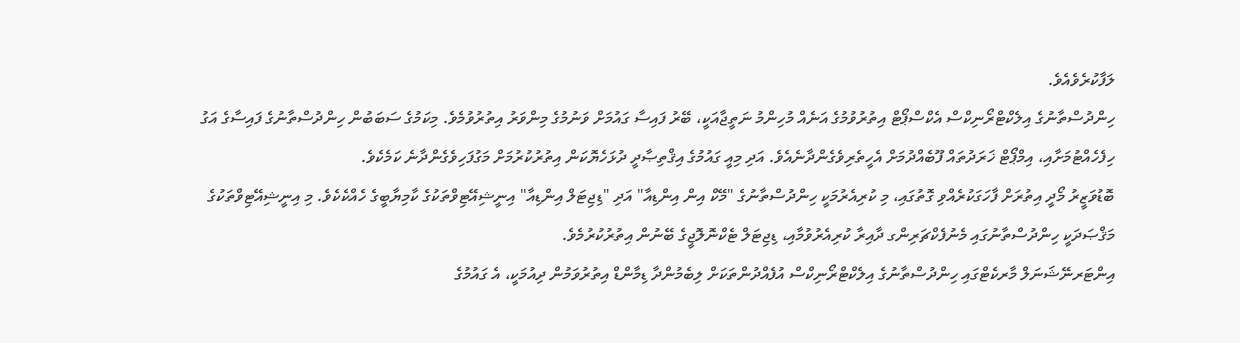ލަފާކުރެވެއެވެ.
ހިންދުސްތާނުގެ އިލެކްޓްރޯނިކްސް އެކްސްޕޯޓް އިތުރުވުމުގެ އަނެއް މުހިންމު ނަތީޖާއަކީ، ބޭރު ފައިސާ ގައުމަށް ވަނުމުގެ މިންވަރު އިތުރުވުމެވެ. މިކަމުގެ ސަބަބުން ހިންދުސްތާނުގެ ފައިސާގެ އަގު ހިފެހެއްޓުމަށާއި، އިމްޕޯޓް ޚަރަދުތައް ފޫބެއްދުމަށް އެހީތެރިވެގެންދާނެއެވެ. އަދި މިއީ ގައުމުގެ އިޤްތިޞާދީ ދުޅަހެޔޮކަން އިތުރުކުރުމަށް މަގުފަހިވެގެންދާނެ ކަމެކެވެ.
ބޮޑުވަޒީރު މޯދީ އިތުރަށް ފާހަގަކުރެއްވި ގޮތުގައި، މި ކުރިއެރުމަކީ ހިންދުސްތާނުގެ "މޭކް އިން އިންޑިއާ" އަދި "ޑިޖިޓަލް އިންޑިއާ" އިނީޝިއޭޓިވްތަކުގެ ކާމިޔާބީގެ ހެއްކެކެވެ. މި އިނީޝިއޭޓިވްތަކުގެ މަޤްޞަދަކީ ހިންދުސްތާނުގައި މެނުފެކްޗަރިންގ ދާއިރާ ކުރިއެރުވުމާއި، ޑިޖިޓަލް ޓެކްނޮލޮޖީގެ ބޭނުން އިތުރުކުރުމެވެ.
އިންޓަރނޭޝަނަލް މާރކެޓްގައި ހިންދުސްތާނުގެ އިލެކްޓްރޯނިކްސް އުފެއްދުންތަކަށް ލިބެމުންދާ ޑިމާންޑް އިތުރުވަމުން ދިއުމަކީ، އެ ގައުމުގެ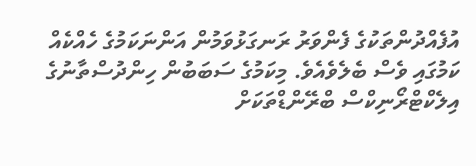އުފެއްދުންތަކުގެ ފެންވަރު ރަނގަޅުވަމުން އަންނަކަމުގެ ހެއްކެއް ކަމުގައި ވެސް ބެލެވެއެވެ. މިކަމުގެ ސަބަބުން ހިންދުސްތާނުގެ އިލެކްޓްރޯނިކްސް ބްރޭންޑްތަކަށް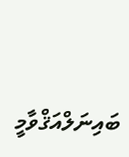ބައިނަލްއަޤްވާމީ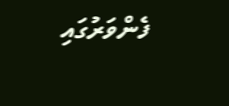ފެންވަރުގައި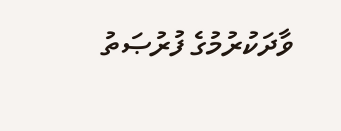ވާދަކުރުމުގެ ފުރުޞަތު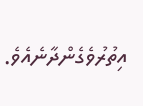އިތުރުވެގެންދާނެއެވެ.